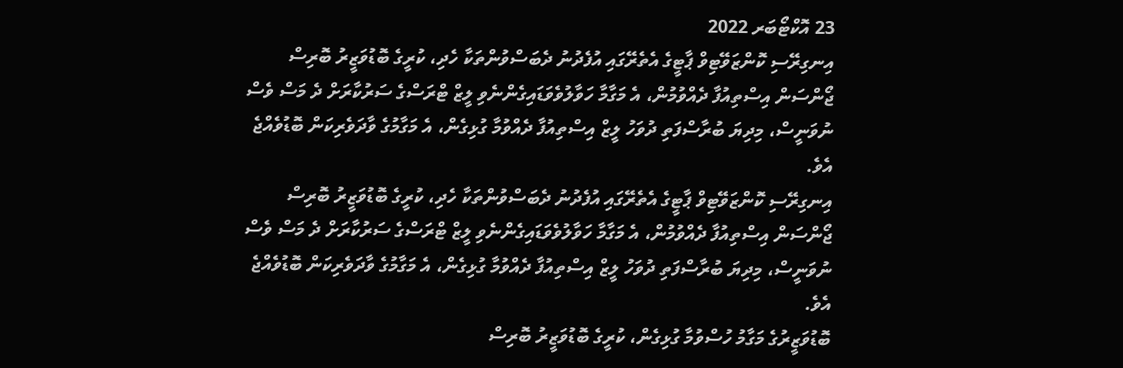23 އޮކްޓޯބަރ 2022
އިނގިރޭސި ކޮންޒަވޭޓިވް ޕާޓީގެ އެތެރޭގައި އުފެދުނު ދެބަސްވުންތަކާ ހެދި، ކުރީގެ ބޮޑުވަޒީރު ބޮރިސް ޖޯންސަން އިސްތިއުފާ ދެއްވުމުން، އެ މަގާމާ ހަވާލުވެވަޑައިގެންނެވި ލީޒް ޓްރަސްގެ ސަރުކާރަށް ދެ މަސް ވެސް ނުވަނީސް، މިދިޔަ ބުރާސްފަތި ދުވަހު ލީޒް އިސްތިއުފާ ދެއްވުމާ ގުޅިގެން، އެ މަގާމުގެ ވާދަވެރިކަން ބޮޑުވެއްޖެ އެވެ.
އިނގިރޭސި ކޮންޒަވޭޓިވް ޕާޓީގެ އެތެރޭގައި އުފެދުނު ދެބަސްވުންތަކާ ހެދި، ކުރީގެ ބޮޑުވަޒީރު ބޮރިސް ޖޯންސަން އިސްތިއުފާ ދެއްވުމުން، އެ މަގާމާ ހަވާލުވެވަޑައިގެންނެވި ލީޒް ޓްރަސްގެ ސަރުކާރަށް ދެ މަސް ވެސް ނުވަނީސް، މިދިޔަ ބުރާސްފަތި ދުވަހު ލީޒް އިސްތިއުފާ ދެއްވުމާ ގުޅިގެން، އެ މަގާމުގެ ވާދަވެރިކަން ބޮޑުވެއްޖެ އެވެ.
ބޮޑުވަޒީރުގެ މަގާމު ހުސްވުމާ ގުޅިގެން، ކުރީގެ ބޮޑުވަޒީރު ބޮރިސް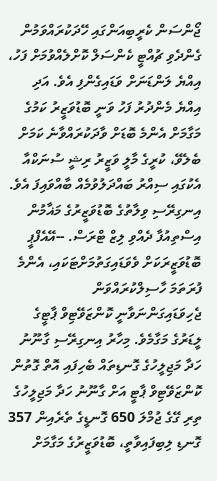ޖޯންސަން ކެރީބިއަންގައި ހޭދަކުރައްވަމުން ގެންދެވި ޗުއްޓީ ކެންސަލް ކޮށްލެއްވުމަށް ފަހު، އިއްޔެ ލަންޑަނަށް ވަޑައިގެންފި އެވެ. އަދި އިއްޔެ މެންދުރު ފަހު ވަނީ ބޮޑުވަޒީރު ކަމުގެ މަގާމަށް އެންމެ ބޮޑަށް ވާދަކުރައްވާނެ ކަމަށް ބެލެވޭ، ކުރީގެ މާލީ ވަޒީރު ރިޝީ ސުނަކްއާ އެކުގައި ސިއްރު ބައްދަލުވުމެއް ބާއްވައިފަ އެވެ.
އިނގިރޭސި ވިލާތުގެ ބޮޑުވަޒީރުގެ މަޣާމުން އިސްތިއުފާ ދެއްވި ލިޒް ޓްރަސް. --އޭއެފްޕީ
ބޮޑުވަޒީރަކަށް ވެވަޑައިގަތުމަށްޓަކައި، އެންމެ ފުރަތަމަ ހާސިލްކުރައްވަން ޖެހިވަޑައިގަންނަވާނީ ކޮންޒަވޭޓިވް ޕާޓީގެ ލީޑަރުގެ މަގާމެވެ. މިހާރު އިނގިރޭސި ގާނޫނު ހަދާ މަޖިލީހުގެ ގޮނޑިތައް ބެހިފައި އޮތް ގޮތުން ކޮންޒަވޭޓިވް ޕާޓީ އަށް ގާނޫނު ހަދާ މަޖިލީހުގެ ތިރި ގޭގެ ޖުމްލަ 650 ގޮނޑީގެ ތެރެއިން 357 ގޮނޑި ލިބިފައިވާތީ، ބޮޑުވަޒީރުގެ މަގާމަށް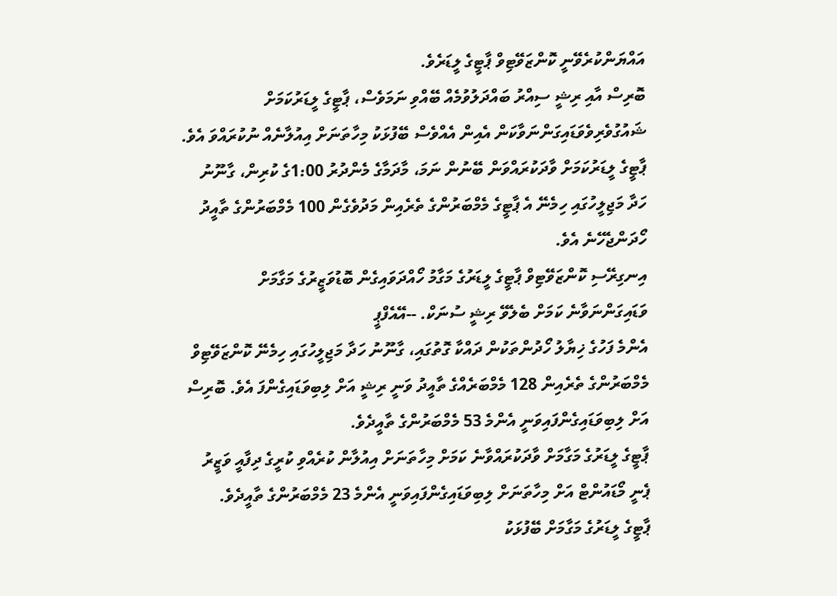އައްޔަންކުރެވޭނީ ކޮންޒަވޭޓިވް ޕާޓީގެ ލީޑަރެވެ.
ބޮރިސް އާއި ރިޝީ ސިއްރު ބައްދަލުވުމެއް ބޭއްވި ނަމަވެސް، ޕާޓީގެ ލީޑަރުކަމަށް ޝައުގުވެރިވެވަޑައިގަންނަވާކަން އެއިން އެއްވެސް ބޭފުޅަކު މިހާތަނަށް އިއުލާނެއް ނުކުރައްވަ އެވެ. ޕާޓީގެ ލީޑަރުކަމަށް ވާދަކުރައްވަން ބޭނުން ނަމަ، މާދަމާގެ މެންދުރު 1:00ގެ ކުރިން، ގާނޫނު ހަދާ މަޖިލީހުގައި ހިމެނޭ އެ ޕާޓީގެ މެމްބަރުންގެ ތެރެއިން މަދުވެގެން 100 މެމްބަރުންގެ ތާއީދު ހޯދަންޖެހޭނެ އެވެ.
އިނގިރޭސި ކޮންޒަވޭޓިވް ޕާޓީގެ ލީޑަރުގެ މަގާމު ހޯއްދަވައިގެން ބޮޑުވަޒީރުގެ މަގާމަށް ވަޑައިގަންނަވާނެ ކަމަށް ބެލެވޭ ރިޝީ ސުނަކް. --އޭއެފްޕީ
އެންމެ ފަހުގެ ޚިޔާލު ހޯދުންތަކުން ދައްކާ ގޮތުގައި، ގާނޫނު ހަދާ މަޖިލީހުގައި ހިމެނޭ ކޮންޒަވޭޓިވް މެމްބަރުންގެ ތެރެއިން 128 މެމްބަރެއްގެ ތާއީދު ވަނީ ރިޝީ އަށް ލިބިވަޑައިގެންފަ އެވެ. ބޮރިސް އަށް ލިބިވަޑައިގެންފައިވަނީ އެންމެ 53 މެމްބަރުންގެ ތާއީދެވެ.
ޕާޓީގެ ލީޑަރުގެ މަގާމަށް ވާދަކުރައްވާނެ ކަމަށް މިހާތަނަށް އިއުލާން ކުރެއްވި ކުރީގެ ދިފާއީ ވަޒީރު ޕެނީ މޯޑައުންޓް އަށް މިހާތަނަށް ލިބިވަޑައިގެންފައިވަނީ އެންމެ 23 މެމްބަރުންގެ ތާއީދެވެ.
ޕާޓީގެ ލީޑަރުގެ މަގާމަށް ބޭފުޅަކު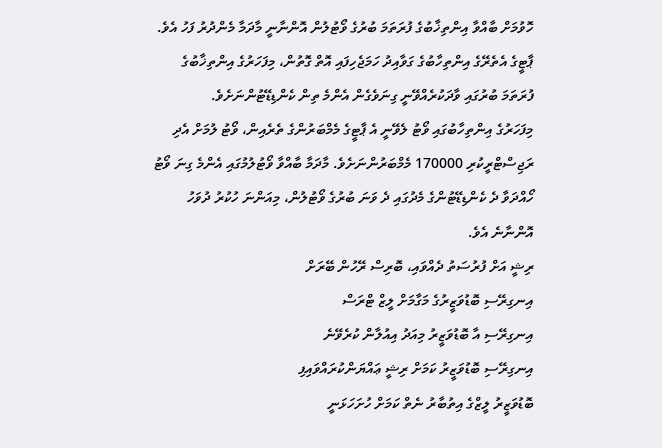ހޮވުމަށް ބާއްވާ އިންތިޚާބުގެ ފުރަތަމަ ބުރުގެ ވޯޓުލުން އޮންނާނީ މާދަމާ މެންދުރު ފަހު އެވެ. ޕާޓީގެ އެތެރޭގެ އިންތިހާބުގެ ގަވާއިދު ހަމަޖެހިފައި އޮތް ގޮތުން، މިފަހަރުގެ އިންތިޚާބުގެ ފުރަތަމަ ބުރުގައި ވާދަކުރެއްވޭނީ ގިނަވެގެން އެންމެ ތިން ކެންޑިޑޭޓުންނަށެވެ.
މިފަހަރުގެ އިންތިހާބުގައި ވޯޓު ލެވޭނީ އެ ޕާޓީގެ މެމްބަރުންގެ ތެރެއިން، ވޯޓު ލުމަށް އެދި ރަޖިސްޓްރީކުރި 170000 މެމްބަރުންނަށެވެ. މާދަމާ ބާއްވާ ވޯޓުލުމުގައި އެންމެ ގިނަ ވޯޓު ހޯއްދަވާ ދެ ކެންޑިޑޭޓުންގެ މެދުގައި ދެ ވަނަ ބުރުގެ ވޯޓުލުން، މިއަންނަ ހުކުރު ދުވަހު އޮންނާނެ އެވެ.
ރިޝީ އަށް ފުރުސަތު ދެއްވައި، ބޮރިސް ރޭހުން ބޭރަށް
އިނގިރޭސި ބޮޑުވަޒީރުގެ މަގާމަށް ލީޒް ޓްރަސް
އިނގިރޭސި އާ ބޮޑުވަޒީރު މިއަދު އިއުލާން ކުރެވޭނެ
އިނގިރޭސި ބޮޑުވަޒީރު ކަމަށް ރިޝީ ޢައްޔަންކުރައްވައިފި
ބޮޑުވަޒީރު ލީޒްގެ އިތުބާރު ނެތް ކަމަށް ހުށަހަޅަނީ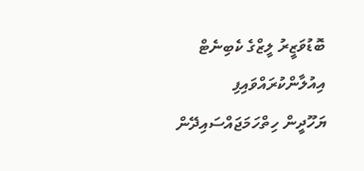ބޮޑުވަޒީރު ލީޒްގެ ކެބިނެޓް އިއުލާންކުރައްވައިފި
ޔަހޫދީން ހިތްހަމަޖައްސައިދޭން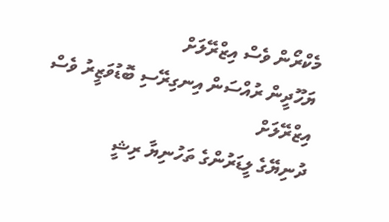މެކްރޯން ވެސް އިޒްރޭލަށް
ޔަހޫދީން ރުއްސަން އިނގިރޭސި ބޮޑުވަޒީރު ވެސް އިޒްރޭލަށް
ދުނިޔޭގެ ލީޑަރުންގެ ތަހުނިޔާ ރިޝީ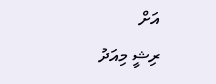އަށް
ރިޝީ މިއަދު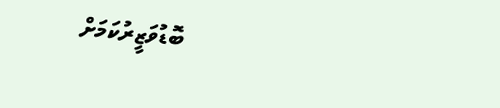ބޮޑުވަޒީރުކަމަށް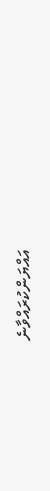އައްޔަންކުރައްވާނެ